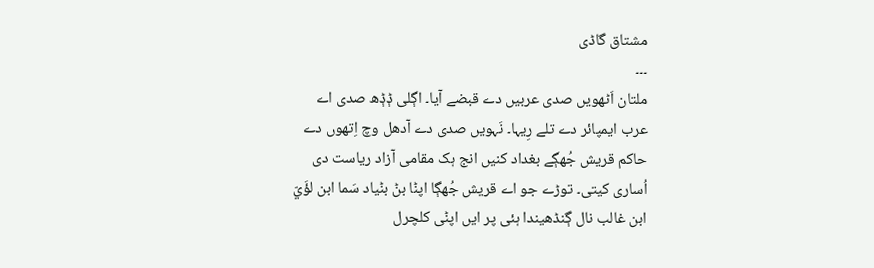مشتاق گاڈی
۔۔۔
ملتان اَٹھویں صدی عربیں دے قبضے آیا۔ اڳلی ݙݙھ صدی اے عرب ایمپائر دے تلے رِیہا۔ نَہویں صدی دے آدھل وچ اِتھوں دے حاکم قریش جُھڳے بغداد کنیں انج ہک مقامی آزاد ریاست دی اُساری کیتی۔ توڑے جو اے قریش جُھڳا اپݨا بݨ بݨیاد سَما ابن لؤَيّ ابن غالب نال ڳنڈھیندا ہئی پر ایں اپݨی کلچرل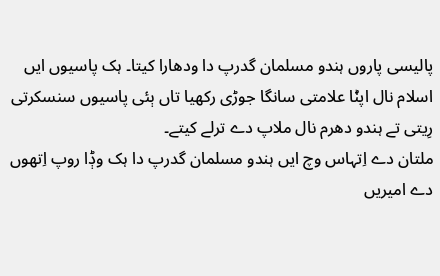پالیسی پاروں ہندو مسلمان گدرپ دا ودھارا کیتا۔ ہک پاسیوں ایں اسلام نال اپݨا علامتی سانگا جوڑی رکھیا تاں ٻئی پاسیوں سنسکرتی رِیتی تے ہندو دھرم نال ملاپ دے ترلے کیتے۔
ملتان دے اِتہاس وچ ایں ہندو مسلمان گدرپ دا ہک وݙا روپ اِتھوں دے امیریں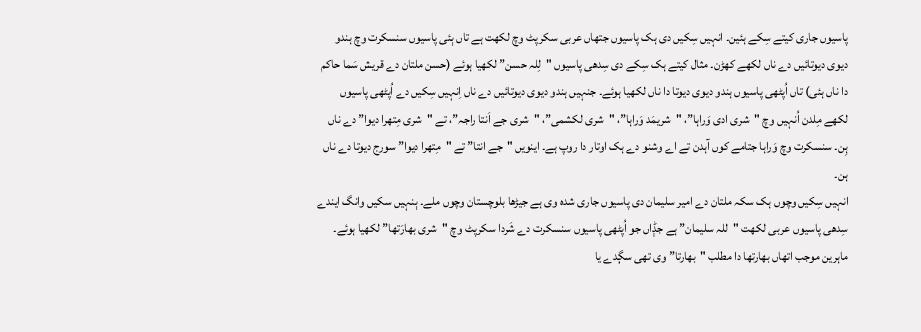پاسیوں جاری کیتے سِکے ہئین۔ انہیں سِکیں دی ہک پاسیوں جتھاں عربی سکرپٹ وچ لکھت ہے تاں ٻئی پاسیوں سنسکرت وچ ہندو دیوی دیوتائیں دے ناں لکھے کھڑن۔ مثال کیتے ہک سِکے دی سِدھی پاسیوں "لِلہ حسن” لکھیا ہوئے (حسن ملتان دے قریش سَما حاکم دا ناں ہئی) تاں اُپٹھی پاسیوں ہندو دیوی دیوتا دا ناں لکھیا ہوئے۔ جنہیں ہندو دیوی دیوتائیں دے ناں اِنہیں سِکیں دے اُپٹھی پاسیوں لکھے مِلدن اُنہیں وچ "شری ادی وَراہا”، "شریمَد وَراہا”، "شری لکشمی”، "شری جے اَنتا راجہ”، تے "شری مِتھرا دیوا” دے ناں ہِن۔ سنسکرت وچ وَراہا جتامے کوں آہدن تے اے وشنو دے ہک اوتار دا روپ ہے۔ اینویں "جے انتا” تے "مِتھرا دیوا” سورج دیوتا دے ناں ہن۔
انہیں سِکیں وچوں ہک سکہ ملتان دے امیر سلیمان دی پاسیوں جاری شدہ وی ہے جیڑھا بلوچستان وچوں ملے۔ ٻنہیں سکیں وانگ ایندے سِدھی پاسیوں عربی لکھت "للہ سلیمان” ہے جݙاں جو اُپٹھی پاسیوں سنسکرت دے شَردا سکرپٹ وچ "شری بھارَتھا” لکھیا ہوئے۔ ماہرین موجب اتھاں بھارتھا دا مطلب "بھارتا” وی تھی سڳدے یا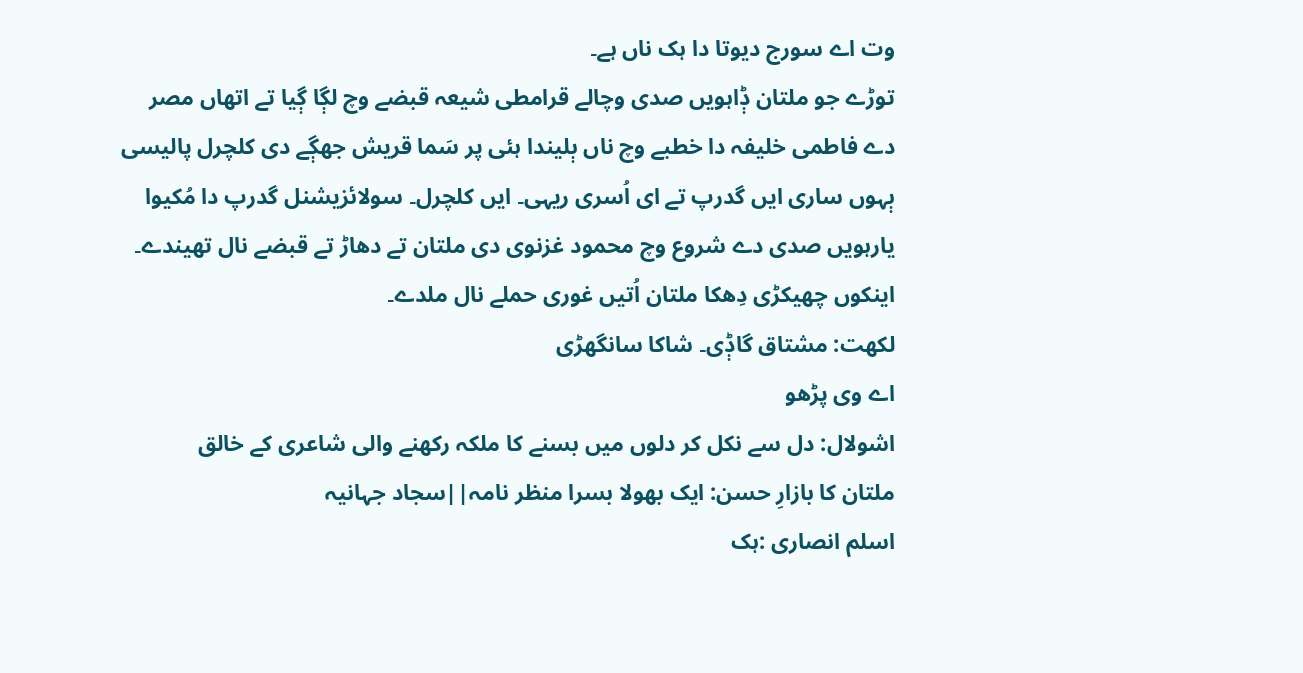وت اے سورج دیوتا دا ہک ناں ہے۔
توڑے جو ملتان ݙاہویں صدی وچالے قرامطی شیعہ قبضے وچ لڳا ڳیا تے اتھاں مصر دے فاطمی خلیفہ دا خطبے وچ ناں ٻلیندا ہئی پر سَما قریش جھڳے دی کلچرل پالیسی ٻہوں ساری ایں گدرپ تے ای اُسری ریہی۔ ایں کلچرل۔ سولائزیشنل گدرپ دا مُکیوا یارہویں صدی دے شروع وچ محمود غزنوی دی ملتان تے دھاڑ تے قبضے نال تھیندے۔ اینکوں چھیکڑی دِھکا ملتان اُتیں غوری حملے نال ملدے۔
لکھت: مشتاق گاݙی۔ شاکا سانگھڑی
اے وی پڑھو
اشولال: دل سے نکل کر دلوں میں بسنے کا ملکہ رکھنے والی شاعری کے خالق
ملتان کا بازارِ حسن: ایک بھولا بسرا منظر نامہ||سجاد جہانیہ
اسلم انصاری :ہک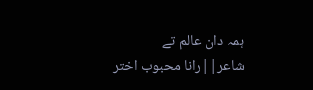ہمہ دان عالم تے شاعر||رانا محبوب اختر